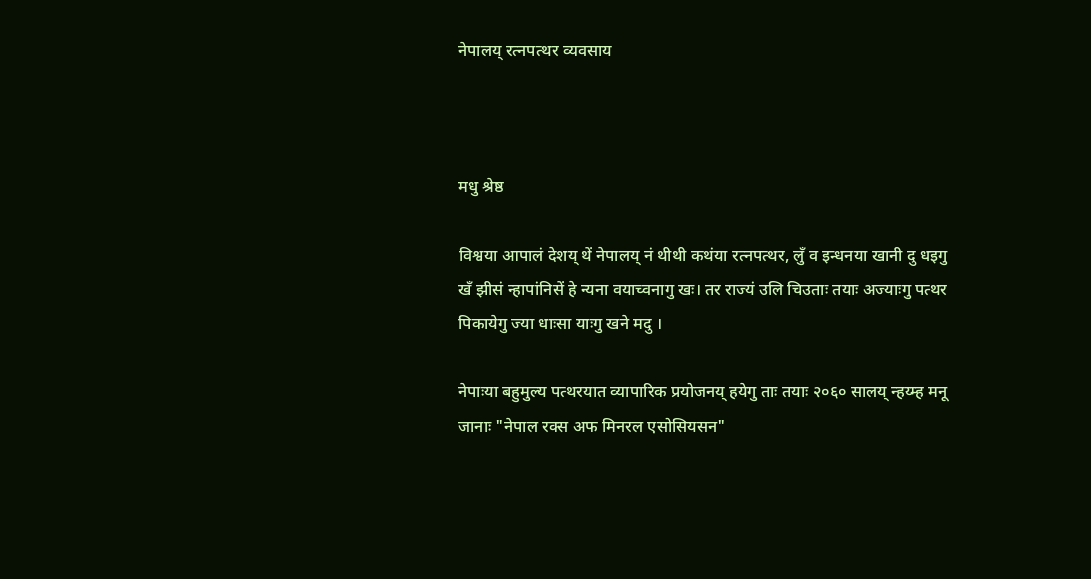नेपालय् रत्नपत्थर व्यवसाय



मधु श्रेष्ठ

विश्वया आपालं देशय् थें नेपालय् नं थीथी कथंया रत्नपत्थर, लुँ व इन्धनया खानी दु धइगु खँ झीसं न्हापांनिसें हे न्यना वयाच्वनागु खः। तर राज्यं उलि चिउताः तयाः अज्याःगु पत्थर पिकायेगु ज्या धाःसा याःगु खने मदु ।

नेपाःया बहुमुल्य पत्थरयात व्यापारिक प्रयोजनय् हयेगु ताः तयाः २०६० सालय् न्हय्म्ह मनू जानाः "नेपाल रक्स अफ मिनरल एसोसियसन"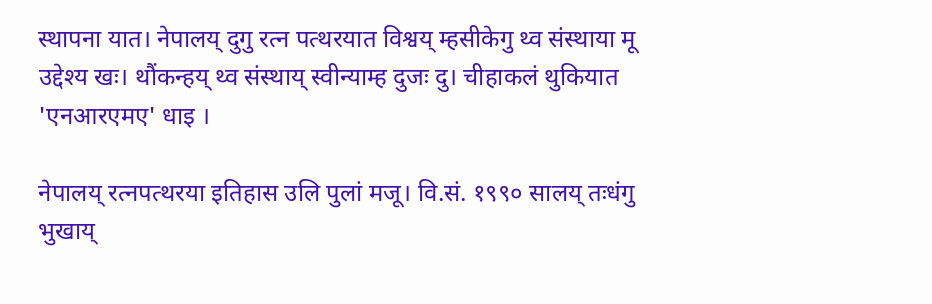स्थापना यात। नेपालय् दुगु रत्न पत्थरयात विश्वय् म्हसीकेगु थ्व संस्थाया मू उद्देश्य खः। थौंकन्हय् थ्व संस्थाय् स्वीन्याम्ह दुजः दु। चीहाकलं थुकियात 'एनआरएमए' धाइ ।

नेपालय् रत्नपत्थरया इतिहास उलि पुलां मजू। वि.सं. १९९० सालय् तःधंगु भुखाय्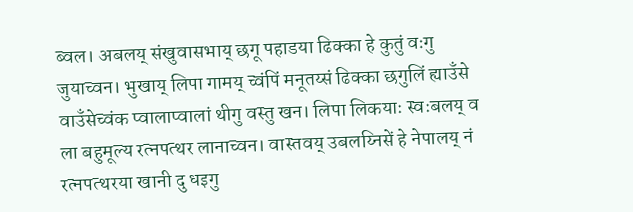ब्वल। अबलय् संखुवासभाय् छगू पहाडया ढिक्का हे कुतुं वःगु जुयाच्वन। भुखाय् लिपा गामय् च्वंपिं मनूतय्सं ढिक्का छगुलिं ह्याउँसे वाउँसेच्वंक प्वालाप्वालां थीगु वस्तु खन। लिपा लिकयाः स्वःबलय् व ला बहुमूल्य रत्नपत्थर लानाच्वन। वास्तवय् उबलय्निसें हे नेपालय् नं रत्नपत्थरया खानी दु धइगु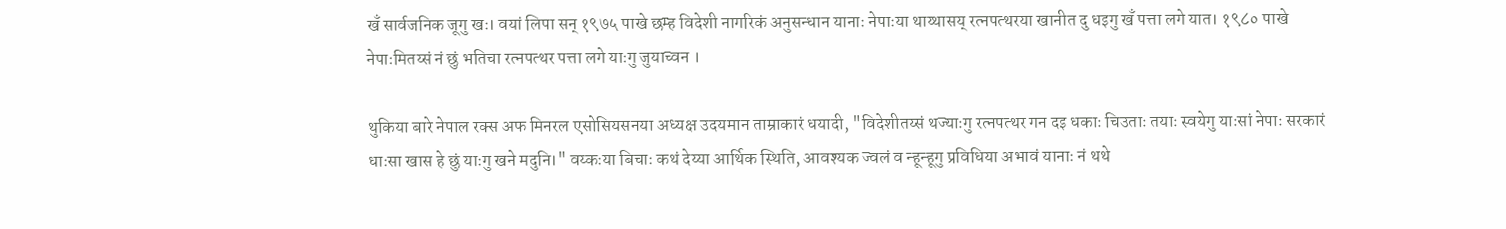खँ सार्वजनिक जूगु खः। वयां लिपा सन् १९७५ पाखे छम्ह विदेशी नागरिकं अनुसन्धान यानाः नेपाःया थाय्थासय् रत्नपत्थरया खानीत दु धइगु खँ पत्ता लगे यात। १९८० पाखे नेपाःमितय्सं नं छुं भतिचा रत्नपत्थर पत्ता लगे याःगु जुयाच्वन ।

थुकिया बारे नेपाल रक्स अफ मिनरल एसोसियसनया अध्यक्ष उदयमान ताम्राकारं धयादी, "विदेशीतय्सं थज्याःगु रत्नपत्थर गन दइ धकाः चिउताः तयाः स्वयेगु याःसां नेपाः सरकारं धाःसा खास हे छुं याःगु खने मदुनि।" वय्कःया बिचाः कथं देय्या आर्थिक स्थिति, आवश्यक ज्वलं व न्हून्हूगु प्रविधिया अभावं यानाः नं थथे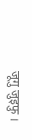जूगु जुइफु ।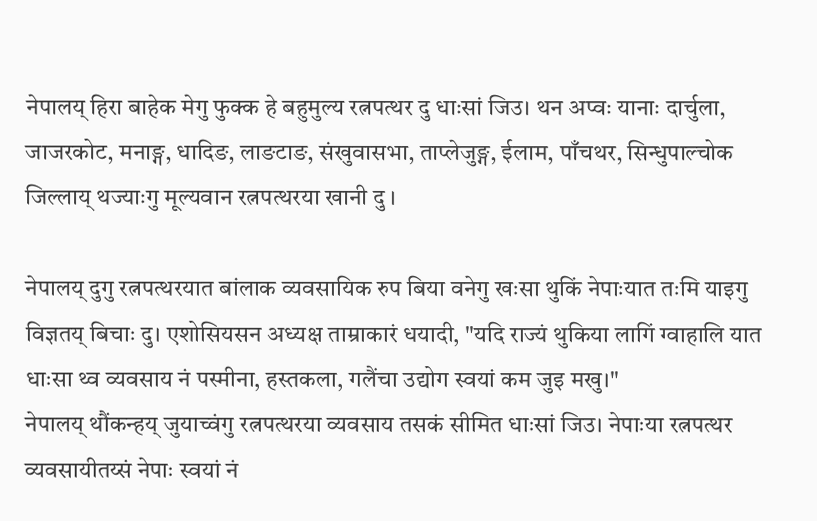नेपालय् हिरा बाहेक मेगु फुक्क हे बहुमुल्य रत्नपत्थर दु धाःसां जिउ। थन अप्वः यानाः दार्चुला, जाजरकोट, मनाङ्ग, धादिङ, लाङटाङ, संखुवासभा, ताप्लेजुङ्ग, ईलाम, पाँचथर, सिन्धुपाल्चोक जिल्लाय् थज्याःगु मूल्यवान रत्नपत्थरया खानी दु ।

नेपालय् दुगु रत्नपत्थरयात बांलाक व्यवसायिक रुप बिया वनेगु खःसा थुकिं नेपाःयात तःमि याइगु विज्ञतय् बिचाः दु। एशोसियसन अध्यक्ष ताम्राकारं धयादी, "यदि राज्यं थुकिया लागिं ग्वाहालि यात धाःसा थ्व व्यवसाय नं पस्मीना, हस्तकला, गलैंचा उद्योग स्वयां कम जुइ मखु।"
नेपालय् थौंकन्हय् जुयाच्वंगु रत्नपत्थरया व्यवसाय तसकं सीमित धाःसां जिउ। नेपाःया रत्नपत्थर व्यवसायीतय्सं नेपाः स्वयां नं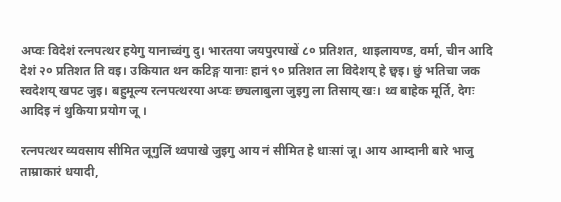अप्वः विदेशं रत्नपत्थर हयेगु यानाच्वंगु दु। भारतया जयपुरपाखें ८० प्रतिशत, थाइलायण्ड, वर्मा, चीन आदि देशं २० प्रतिशत ति वइ। उकियात थन कटिङ्ग यानाः हानं ९० प्रतिशत ला विदेशय् हे छ्वइ। छुं भतिचा जक स्वदेशय् खपट जुइ। बहुमूल्य रत्नपत्थरया अप्वः छ्यलाबुला जुइगु ला तिसाय् खः। थ्व बाहेक मूर्ति, देगः आदिइ नं थुकिया प्रयोग जू ।

रत्नपत्थर व्यवसाय सीमित जूगुलिं थ्वपाखे जुइगु आय नं सीमित हे धाःसां जू। आय आम्दानी बारे भाजु ताम्राकारं धयादी,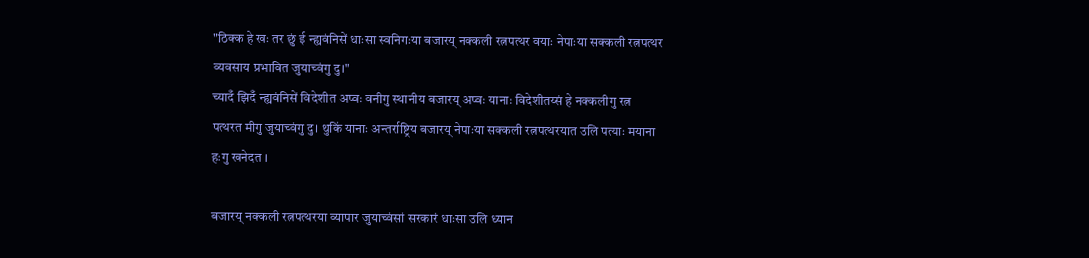"ठिक्क हे खः तर छुं ई न्ह्यवंनिसें धाःसा स्वनिगःया बजारय् नक्कली रत्नपत्थर वयाः नेपाःया सक्कली रत्नपत्थर व्यवसाय प्रभावित जुयाच्वंगु दु।"
च्यादँ झिदँ न्ह्यवंनिसें विदेशीत अप्वः वनीगु स्थानीय बजारय् अप्वः यानाः विदेशीतय्सं हे नक्कलीगु रत्न पत्थरत मीगु जुयाच्वंगु दु। थुकिं यानाः अन्तर्राष्ट्रिय बजारय् नेपाःया सक्कली रत्नपत्थरयात उलि पत्याः मयाना हःगु खनेदत ।

बजारय् नक्कली रत्नपत्थरया व्यापार जुयाच्वंसां सरकारं धाःसा उलि ध्यान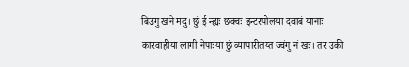बिउगु खने मदु। छुं ई न्ह्यः छक्वः इन्टरपोलया दवाबं यानाः कारवाहीया लागी नेपाःया छुं व्यापारीतय्त ज्वंगु नं खः। तर उकी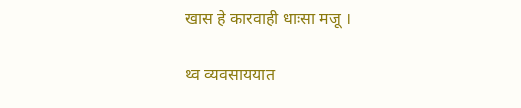खास हे कारवाही धाःसा मजू ।

थ्व व्यवसाययात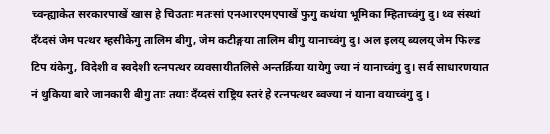च्वन्ह्याकेत सरकारपाखें खास हे चिउताः मतःसां एनआरएमएपाखें फुगु कथंया भूमिका म्हिताच्वंगु दु। थ्व संस्थां दँय्दसं जेम पत्थर म्हसीकेगु तालिम बीगु, जेम कटीङ्गया तालिम बीगु यानाच्वंगु दु। अल इलय् ब्यलय् जेम फिल्ड टिप यंकेगु, विदेशी व स्वदेशी रत्नपत्थर व्यवसायीतलिसे अन्तर्क्रिया यायेगु ज्या नं यानाच्वंगु दु। सर्व साधारणयात नं थुकिया बारे जानकारी बीगु ताः तयाः दँय्दसं राष्ट्रिय स्तरं हे रत्नपत्थर ब्वज्या नं याना वयाच्वंगु दु ।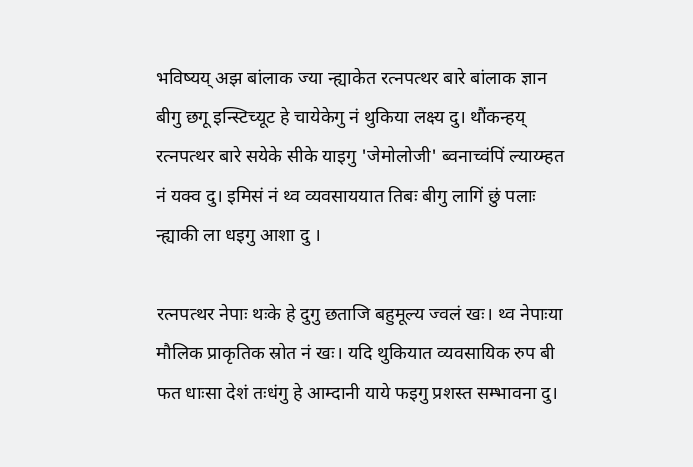भविष्यय् अझ बांलाक ज्या न्ह्याकेत रत्नपत्थर बारे बांलाक ज्ञान बीगु छगू इन्स्टिच्यूट हे चायेकेगु नं थुकिया लक्ष्य दु। थौंकन्हय् रत्नपत्थर बारे सयेके सीके याइगु 'जेमोलोजी' ब्वनाच्वंपिं ल्याय्म्हत नं यक्व दु। इमिसं नं थ्व व्यवसाययात तिबः बीगु लागिं छुं पलाः न्ह्याकी ला धइगु आशा दु ।

रत्नपत्थर नेपाः थःके हे दुगु छताजि बहुमूल्य ज्वलं खः। थ्व नेपाःया मौलिक प्राकृतिक स्रोत नं खः। यदि थुकियात व्यवसायिक रुप बी फत धाःसा देशं तःधंगु हे आम्दानी याये फइगु प्रशस्त सम्भावना दु।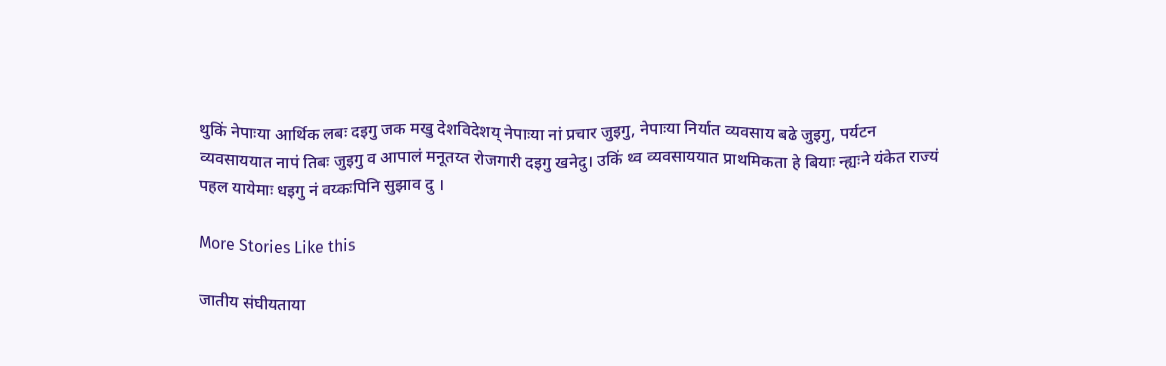थुकिं नेपाःया आर्थिक लबः दइगु जक मखु देशविदेशय् नेपाःया नां प्रचार जुइगु, नेपाःया निर्यात व्यवसाय बढे जुइगु, पर्यटन व्यवसाययात नापं तिबः जुइगु व आपालं मनूतय्त रोजगारी दइगु खनेदु। उकिं थ्व व्यवसाययात प्राथमिकता हे बियाः न्ह्यःने यंकेत राज्यं पहल यायेमाः धइगु नं वय्कःपिनि सुझाव दु ।

More Stories Like this

जातीय संघीयताया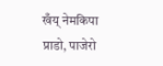खँय् नेमकिपा
प्राडो, पाजेरो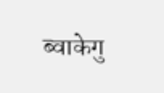ब्वाकेगु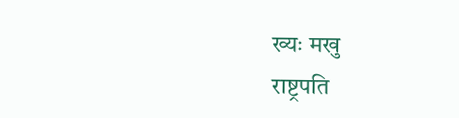ख्यः मखु
राष्ट्रपति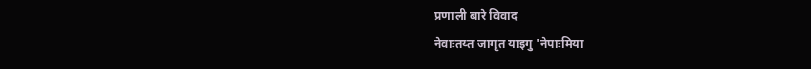प्रणाली बारे विवाद
नेवाःतय्त जागृत याइगु 'नेपाःमिया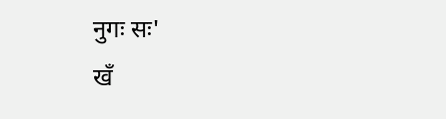नुगः सः'
खँ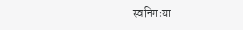स्वनिगःया